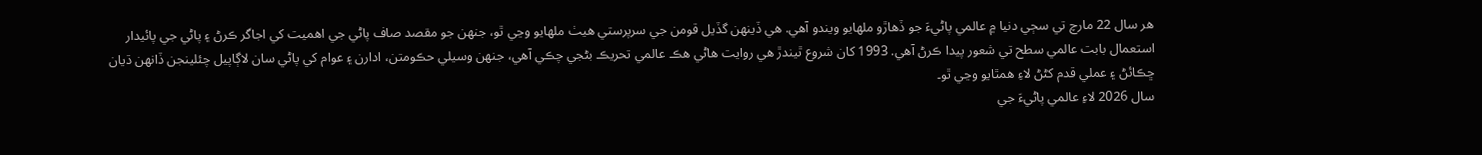هر سال 22 مارچ تي سڄي دنيا ۾ عالمي پاڻيءَ جو ڏهاڙو ملهايو ويندو آهي. هي ڏينهن گڏيل قومن جي سرپرستي هيٺ ملهايو وڃي ٿو، جنهن جو مقصد صاف پاڻي جي اهميت کي اجاگر ڪرڻ ۽ پاڻي جي پائيدار استعمال بابت عالمي سطح تي شعور پيدا ڪرڻ آهي. 1993 کان شروع ٿيندڙ هي روايت هاڻي هڪ عالمي تحريڪ بڻجي چڪي آهي، جنهن وسيلي حڪومتن، ادارن ۽ عوام کي پاڻي سان لاڳاپيل چئلينجن ڏانهن ڌيان ڇڪائڻ ۽ عملي قدم کڻڻ لاءِ همٿايو وڃي ٿو۔
سال 2026 لاءِ عالمي پاڻيءَ جي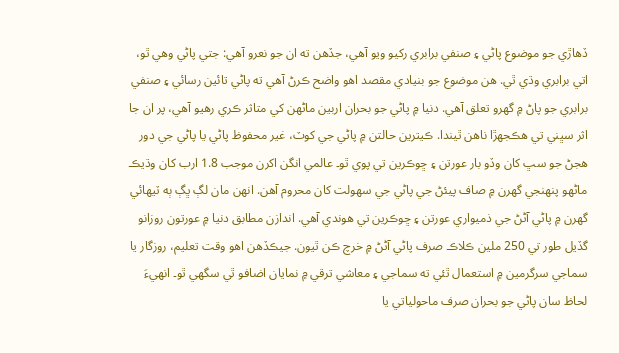ڏهاڙي جو موضوع پاڻي ۽ صنفي برابري رکيو ويو آهي، جڏهن ته ان جو نعرو آهي: جتي پاڻي وهي ٿو، اتي برابري وڌي ٿي. هن موضوع جو بنيادي مقصد اهو واضح ڪرڻ آهي ته پاڻي تائين رسائي ۽ صنفي برابري جو پاڻ ۾ گهرو تعلق آهي. دنيا ۾ پاڻي جو بحران اربين ماڻهن کي متاثر ڪري رهيو آهي، پر ان جا اثر سڀني تي هڪجهڙا ناهن ٿيندا. ڪيترين حالتن ۾ پاڻي جي کوٽ، غير محفوظ پاڻي يا پاڻي جي دور هجڻ جو سڀ کان وڏو بار عورتن ۽ ڇوڪرين تي پوي ٿو۔ عالمي انگن اکرن موجب 1.8 ارب کان وڌيڪ ماڻهو پنهنجي گهرن ۾ صاف پيئڻ جي پاڻي جي سهولت کان محروم آهن. انهن مان لڳ ڀڳ ٻه ٽيهائي گهرن ۾ پاڻي آڻڻ جي ذميواري عورتن ۽ ڇوڪرين تي هوندي آهي. اندازن مطابق دنيا ۾ عورتون روزانو گڏيل طور تي 250 ملين ڪلاڪ صرف پاڻي آڻڻ ۾ خرچ ڪن ٿيون. جيڪڏهن اهو وقت تعليم، روزگار يا سماجي سرگرمين ۾ استعمال ٿئي ته سماجي ۽ معاشي ترقي ۾ نمايان اضافو ٿي سگهي ٿو۔ انهيءَ لحاظ سان پاڻي جو بحران صرف ماحولياتي يا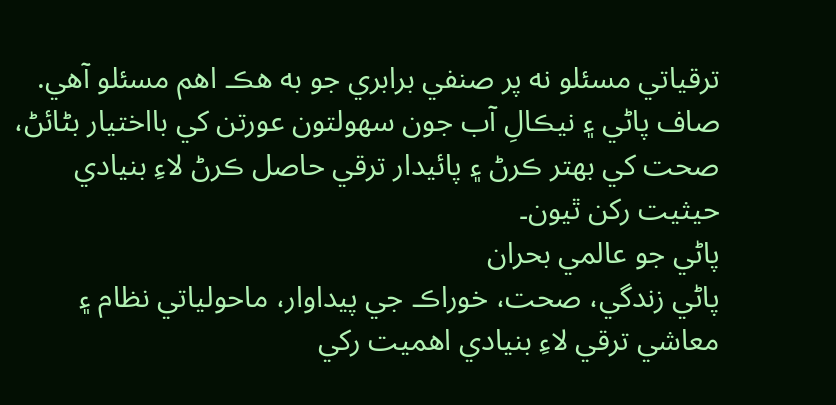ترقياتي مسئلو نه پر صنفي برابري جو به هڪ اهم مسئلو آهي. صاف پاڻي ۽ نيڪالِ آب جون سهولتون عورتن کي بااختيار بڻائڻ، صحت کي بهتر ڪرڻ ۽ پائيدار ترقي حاصل ڪرڻ لاءِ بنيادي حيثيت رکن ٿيون۔
پاڻي جو عالمي بحران
پاڻي زندگي، صحت، خوراڪ جي پيداوار، ماحولياتي نظام ۽ معاشي ترقي لاءِ بنيادي اهميت رکي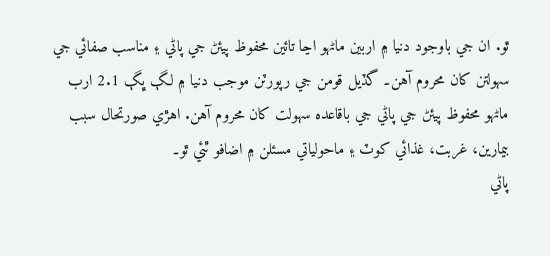ٿو. ان جي باوجود دنيا ۾ اربين ماڻهو اڃا تائين محفوظ پيئڻ جي پاڻي ۽ مناسب صفائي جي سهولتن کان محروم آهن۔ گڏيل قومن جي رپورٽن موجب دنيا ۾ لڳ ڀڳ 2.1 ارب ماڻهو محفوظ پيئڻ جي پاڻي جي باقاعده سهولت کان محروم آهن. اهڙي صورتحال سبب بيمارين، غربت، غذائي کوٽ ۽ ماحولياتي مسئلن ۾ اضافو ٿئي ٿو۔
پاڻي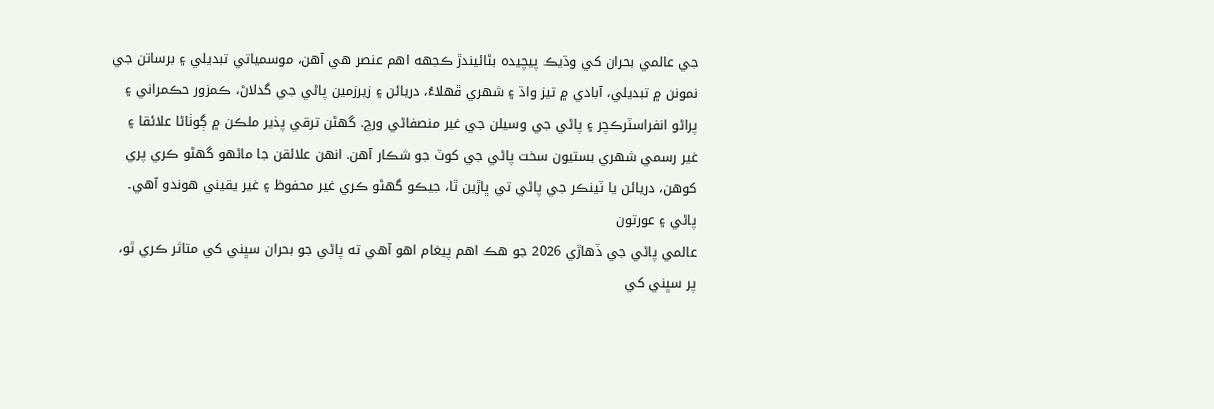جي عالمي بحران کي وڌيڪ پيچيده بڻائيندڙ ڪجهه اهم عنصر هي آهن، موسمياتي تبديلي ۽ برساتن جي نمونن ۾ تبديلي، آبادي ۾ تيز واڌ ۽ شهري ڦهلاءُ، دريائن ۽ زيرزمين پاڻي جي گدلاڻ، ڪمزور حڪمراني ۽ پراڻو انفراسٽرڪچر ۽ پاڻي جي وسيلن جي غير منصفاڻي ورڇ. گهڻن ترقي پذير ملڪن ۾ ڳوٺاڻا علائقا ۽ غير رسمي شهري بستيون سخت پاڻي جي کوٽ جو شڪار آهن. انهن علائقن جا ماڻهو گهڻو ڪري پري کوهن، دريائن يا ٽينڪر جي پاڻي تي ڀاڙين ٿا، جيڪو گهڻو ڪري غير محفوظ ۽ غير يقيني هوندو آهي۔
پاڻي ۽ عورتون
عالمي پاڻي جي ڏهاڙي 2026 جو هڪ اهم پيغام اهو آهي ته پاڻي جو بحران سڀني کي متاثر ڪري ٿو، پر سڀني کي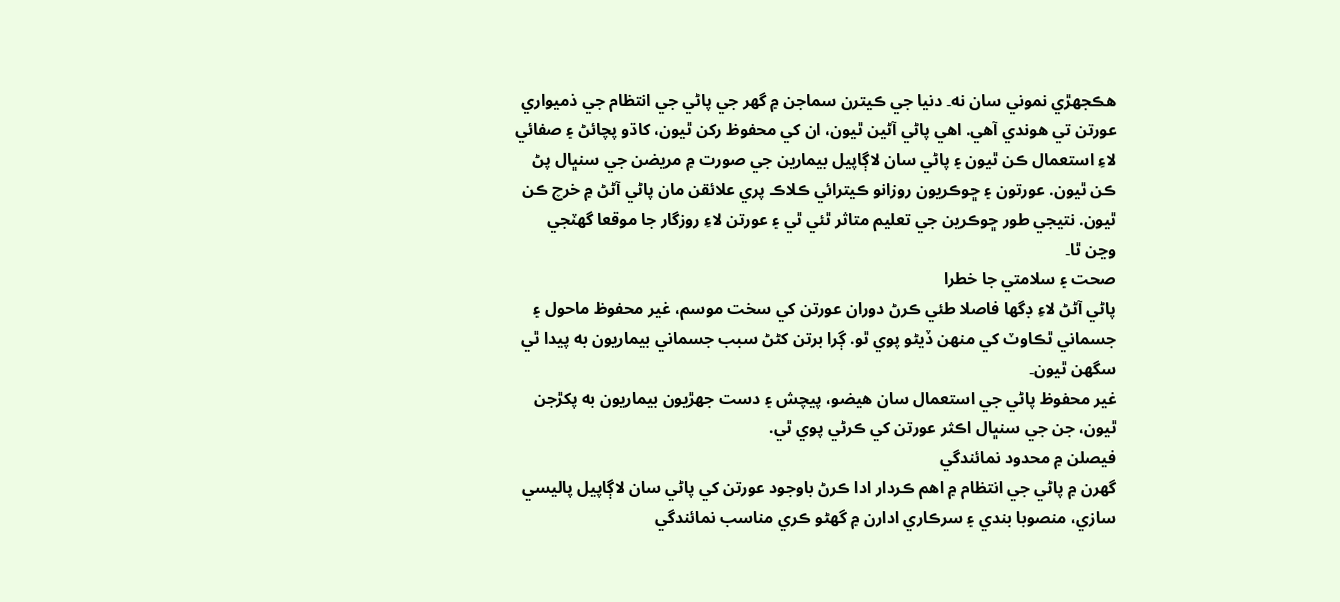هڪجهڙي نموني سان نه۔ دنيا جي ڪيترن سماجن ۾ گهر جي پاڻي جي انتظام جي ذميواري عورتن تي هوندي آهي. اهي پاڻي آڻين ٿيون، ان کي محفوظ رکن ٿيون، کاڌو پچائڻ ۽ صفائي لاءِ استعمال ڪن ٿيون ۽ پاڻي سان لاڳاپيل بيمارين جي صورت ۾ مريضن جي سنڀال پڻ ڪن ٿيون. عورتون ۽ ڇوڪريون روزانو ڪيترائي ڪلاڪ پري علائقن مان پاڻي آڻڻ ۾ خرچ ڪن ٿيون. نتيجي طور ڇوڪرين جي تعليم متاثر ٿئي ٿي ۽ عورتن لاءِ روزگار جا موقعا گهٽجي وڃن ٿا۔
صحت ۽ سلامتي جا خطرا
پاڻي آڻڻ لاءِ ڊگها فاصلا طئي ڪرڻ دوران عورتن کي سخت موسم، غير محفوظ ماحول ۽ جسماني ٿڪاوٽ کي منهن ڏيڻو پوي ٿو. ڳرا برتن کڻڻ سبب جسماني بيماريون به پيدا ٿي سگهن ٿيون۔
غير محفوظ پاڻي جي استعمال سان هيضو، پيچش ۽ دست جهڙيون بيماريون به پکڙجن ٿيون، جن جي سنڀال اڪثر عورتن کي ڪرڻي پوي ٿي.
فيصلن ۾ محدود نمائندگي
گهرن ۾ پاڻي جي انتظام ۾ اهم ڪردار ادا ڪرڻ باوجود عورتن کي پاڻي سان لاڳاپيل پاليسي سازي، منصوبا بندي ۽ سرڪاري ادارن ۾ گهڻو ڪري مناسب نمائندگي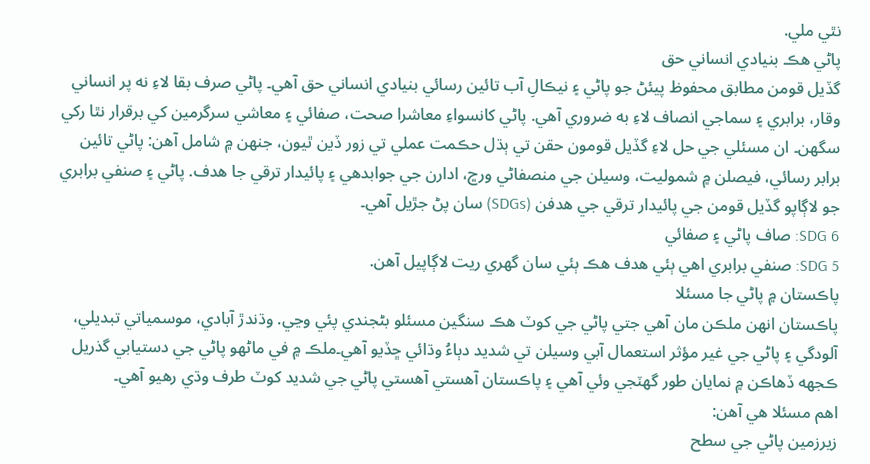نٿي ملي.
پاڻي هڪ بنيادي انساني حق
گڏيل قومن مطابق محفوظ پيئڻ جو پاڻي ۽ نيڪالِ آب تائين رسائي بنيادي انساني حق آهي۔ پاڻي صرف بقا لاءِ نه پر انساني وقار، برابري ۽ سماجي انصاف لاءِ به ضروري آهي. پاڻي کانسواءِ معاشرا صحت، صفائي ۽ معاشي سرگرمين کي برقرار نٿا رکي سگهن۔ ان مسئلي جي حل لاءِ گڏيل قومون حقن تي ٻڌل حڪمت عملي تي زور ڏين ٿيون، جنهن ۾ شامل آهن: پاڻي تائين برابر رسائي، فيصلن ۾ شموليت، وسيلن جي منصفاڻي ورڇ، ادارن جي جوابدهي ۽ پائيدار ترقي جا هدف. پاڻي ۽ صنفي برابري جو لاڳاپو گڏيل قومن جي پائيدار ترقي جي هدفن (SDGs) سان پڻ جڙيل آهي۔
SDG 6: صاف پاڻي ۽ صفائي
SDG 5: صنفي برابري اهي ٻئي هدف هڪ ٻئي سان گهري ريت لاڳاپيل آهن.
پاڪستان ۾ پاڻي جا مسئلا
پاڪستان انهن ملڪن مان آهي جتي پاڻي جي کوٽ هڪ سنگين مسئلو بڻجندي پئي وڃي. وڌندڙ آبادي، موسمياتي تبديلي، آلودگي ۽ پاڻي جي غير مؤثر استعمال آبي وسيلن تي شديد دٻاءُ وڌائي ڇڏيو آهي۔ملڪ ۾ في ماڻهو پاڻي جي دستيابي گذريل ڪجهه ڏهاڪن ۾ نمايان طور گهٽجي وئي آهي ۽ پاڪستان آهستي آهستي پاڻي جي شديد کوٽ طرف وڌي رهيو آهي۔
اهم مسئلا هي آهن:
زيرزمين پاڻي جي سطح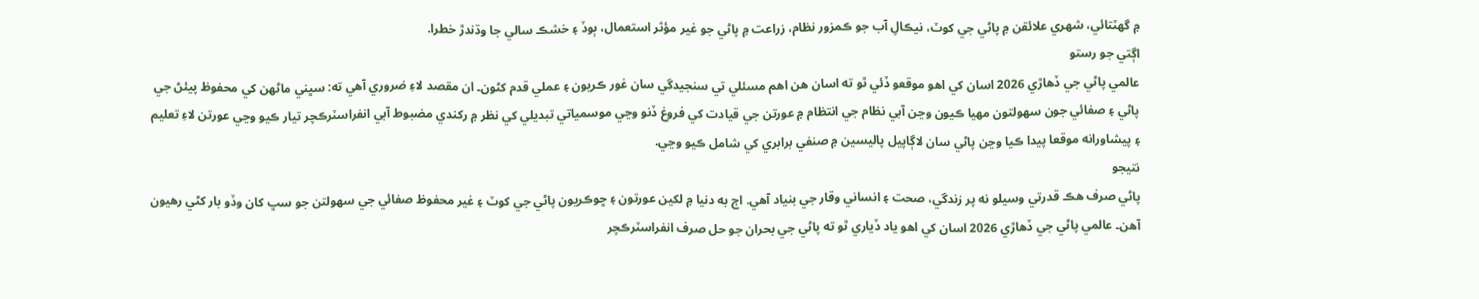۾ گهٽتائي، شهري علائقن ۾ پاڻي جي کوٽ، نيڪالِ آب جو ڪمزور نظام، زراعت ۾ پاڻي جو غير مؤثر استعمال، ٻوڏ ۽ خشڪ سالي جا وڌندڙ خطرا.
اڳتي جو رستو
عالمي پاڻي جي ڏهاڙي 2026 اسان کي اهو موقعو ڏئي ٿو ته اسان هن اهم مسئلي تي سنجيدگي سان غور ڪريون ۽ عملي قدم کڻون۔ ان مقصد لاءِ ضروري آهي ته: سڀني ماڻهن کي محفوظ پيئڻ جي پاڻي ۽ صفائي جون سهولتون مهيا ڪيون وڃن آبي نظام جي انتظام ۾ عورتن جي قيادت کي فروغ ڏنو وڃي موسمياتي تبديلي کي نظر ۾ رکندي مضبوط آبي انفراسٽرڪچر تيار ڪيو وڃي عورتن لاءِ تعليم ۽ پيشاورانه موقعا پيدا ڪيا وڃن پاڻي سان لاڳاپيل پاليسين ۾ صنفي برابري کي شامل ڪيو وڃي.
نتيجو
پاڻي صرف هڪ قدرتي وسيلو نه پر زندگي، صحت ۽ انساني وقار جي بنياد آهي. اڄ به دنيا ۾ لکين عورتون ۽ ڇوڪريون پاڻي جي کوٽ ۽ غير محفوظ صفائي جي سهولتن جو سڀ کان وڏو بار کڻي رهيون آهن۔ عالمي پاڻي جي ڏهاڙي 2026 اسان کي اهو ياد ڏياري ٿو ته پاڻي جي بحران جو حل صرف انفراسٽرڪچر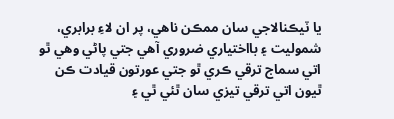يا ٽيڪنالاجي سان ممڪن ناهي، پر ان لاءِ برابري، شموليت ۽ بااختياري ضروري آهي جتي پاڻي وهي ٿو اتي سماج ترقي ڪري ٿو جتي عورتون قيادت ڪن ٿيون اتي ترقي تيزي سان ٿئي ٿي ۽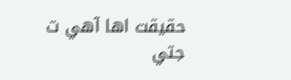حقيقت اها آهي ت جتي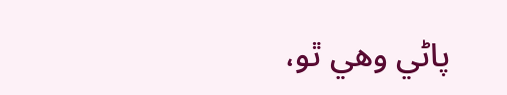پاڻي وهي ٿو،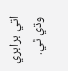اتي برابري وڌي ٿي.